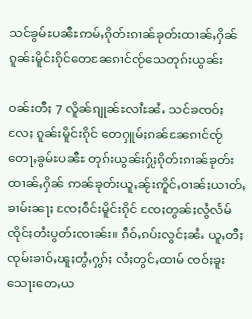သင်ၶွမ်ႊပၼီႊဢမ်ႇၵိုတ်းၵၢၼ်ၶုတ်းထၢၼ်ႇႁိၼ် ၵူၼ်းမိူင်းၵိုင်တေၼႄၵၢင်ၸႂ်သေတုၵ်းယွၼ်း

ဝၼ်းတီႈ 7 လိူၼ်ၵျုၼ်ႊလၢႆႊၼႆႉ သင်ၶၸဝ်ႈလႄႈ ၵူၼ်းမိူင်းၵိုင် တေႁူမ်ႈၵၼ်ၼႄၵၢင်ၸႂ် တေႃႇၶွမ်ႊပၼီႊ တုၵ်းယွၼ်းႁႂ်ႈၵိုတ်းၵၢၼ်ၶုတ်းထၢၼ်ႇႁိၼ် ဢၼ်ၶုတ်းယူႇၼႂ်းဢိူင်ႇဝၢၼ်ႈယၢတ်ႇ ၶၢမ်းၼႃႈ ၸႄႈဝဵင်းမိူင်းၵိုင် ၸႄႈတွၼ်ႈလွႆလႅမ် ၸိုင်ႈတႆးပွတ်းၸၢၼ်း။ ၵဵဝ်ႇၵပ်းလွင်ႈၼႆႉ ယူႇတီႈၸုမ်းၶၢဝ်ႇၽူႈတွႆႇႁွၵ်ႈ လႆႈတွင်ႇထၢမ် ၸဝ်ႈၶူး သေႃးတေႇယ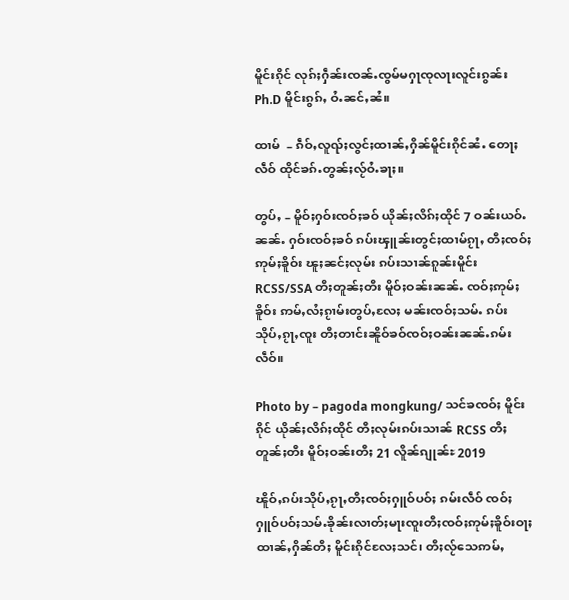မိူင်းၵိုင် လုၵ်ႈႁဵၼ်းၸၼ်ႉၸွမ်မႁႃၸုလႃးလူင်းၵွၼ်း Ph.D မိူင်းၵွၵ်ႇ ဝႆႉၼင်ႇၼႆ။

ထၢမ်  – ၵဵဝ်ႇလူၺ်ႈလွင်ႈထၢၼ်ႇႁိၼ်မိူင်းၵိုင်ၼႆႉ တေႃႈလဵဝ် ထိုင်ၶၵ်ႉတွၼ်ႈလႂ်ဝႆႉၶႃႈ။

တွပ်ႇ – မိူဝ်ႈႁဝ်းၸဝ်ႈၶဝ် ယိုၼ်ႈလိၵ်ႈထိုင် 7 ဝၼ်းယဝ်ႉၼၼ်ႉ ႁဝ်းၸဝ်ႈၶဝ် ၵပ်းၾူၼ်းတွင်ႈထၢမ်ၵႂႃႇ တီႈၸဝ်ႈဢုမ်ႈၶိူဝ်း ၽူႈၼင်ႈလုမ်း ၵပ်းသၢၼ်ၵူၼ်းမိူင်း RCSS/SSA တီႈတူၼ်ႈတီး မိူဝ်ႈဝၼ်းၼၼ်ႉ ၸဝ်ႈဢုမ်ႈၶိူဝ်း ဢမ်ႇလႆႈၵႂၢမ်းတွပ်ႇလႄႈ မၼ်းၸဝ်ႈသမ်ႉ ၵပ်းသိုပ်ႇၵႂႃႇၸူး တီႈတၢင်းၼိူဝ်ၶဝ်ၸဝ်ႈဝၼ်းၼၼ်ႉၵမ်းလဵဝ်။

Photo by – pagoda mongkung/ သင်ၶၸဝ်ႈ မိူင်းၵိုင် ယိုၼ်ႈလိၵ်ႈထိုင် တီႈလုမ်းၵပ်းသၢၼ် RCSS တီႈတူၼ်ႈတီး မိူဝ်ႈဝၼ်းတီႈ 21 လိူၼ်ၵျုၼ်ႊ 2019

ၽိူဝ်ႇၵပ်းသိုပ်ႇၵႂႃႇတီႈၸဝ်ႈႁူဝ်ပဝ်ႈ ၵမ်းလဵဝ် ၸဝ်ႈႁူဝ်ပဝ်ႈသမ်ႉၶိုၼ်းလၢတ်ႈမႃးၸူးတီႈၸဝ်ႈဢုမ်ႈၶိူဝ်းဝႃႈ ထၢၼ်ႇႁိၼ်တီႈ မိူင်းၵိုင်လႄႈသင်၊ တီႈလႂ်သေဢမ်ႇ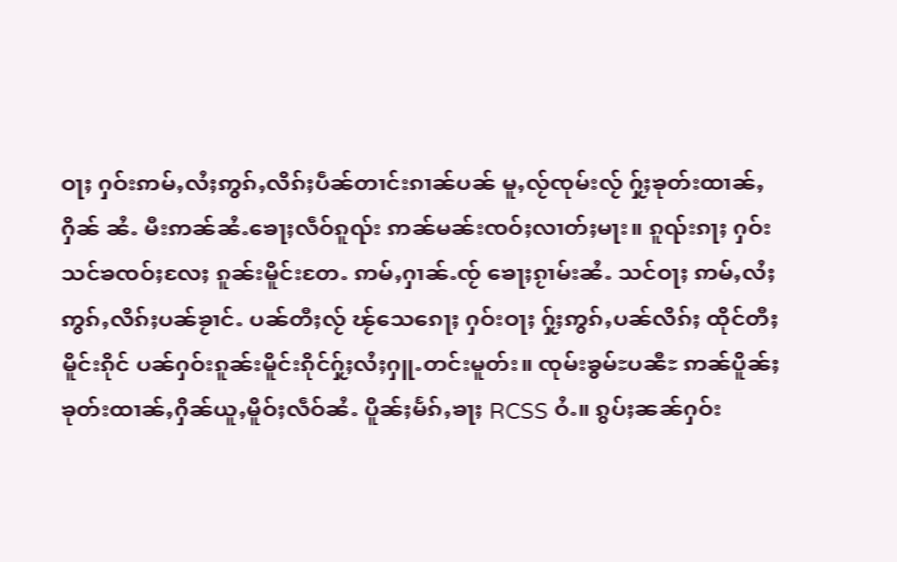ဝႃႈ ႁဝ်းဢမ်ႇလႆႈဢွၵ်ႇလိၵ်ႈပဵၼ်တၢင်းၵၢၼ်ပၼ် မူႇလႂ်ၸုမ်းလႂ် ႁႂ်ႈၶုတ်းထၢၼ်ႇႁိၼ် ၼႆႉ မီးဢၼ်ၼႆႉၶေႃႈလဵဝ်ၵူၺ်း ဢၼ်မၼ်းၸဝ်ႈလၢတ်ႈမႃး။ ၵူၺ်းၵႃႈ ႁဝ်းသင်ၶၸဝ်ႈလႄႈ ၵူၼ်းမိူင်းတႄႉ ဢမ်ႇႁၢၼ်ႉၸႂ် ၶေႃႈၵႂၢမ်းၼႆႉ သင်ဝႃႈ ဢမ်ႇလႆႈဢွၵ်ႇလိၵ်ႈပၼ်ၶႂၢင်ႉ ပၼ်တီႈလႂ် ၽႂ်သေၵေႃႈ ႁဝ်းဝႃႈ ႁႂ်ႈဢွၵ်ႇပၼ်လိၵ်ႈ ထိုင်တီႈမိူင်းၵိုင် ပၼ်ႁဝ်းၵူၼ်းမိူင်းၵိုင်ႁႂ်ႈလႆႈႁူႉတင်းမူတ်း။ ၸုမ်းၶွမ်ႊပၼီႊ ဢၼ်ပိူၼ်ႈၶုတ်းထၢၼ်ႇႁိၼ်ယူႇမိူဝ်ႈလဵဝ်ၼႆႉ ပိူၼ်ႈမႅၵ်ႇၶႃႈ RCSS ဝႆႉ။ ၵွပ်ႈၼၼ်ႁဝ်း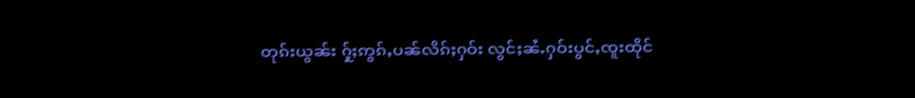တုၵ်းယွၼ်း ႁႂ်ႈဢွၵ်ႇပၼ်လိၵ်ႈႁဝ်း လွင်ႈၼႆႉႁဝ်းပွင်ႇၸူးထိုင်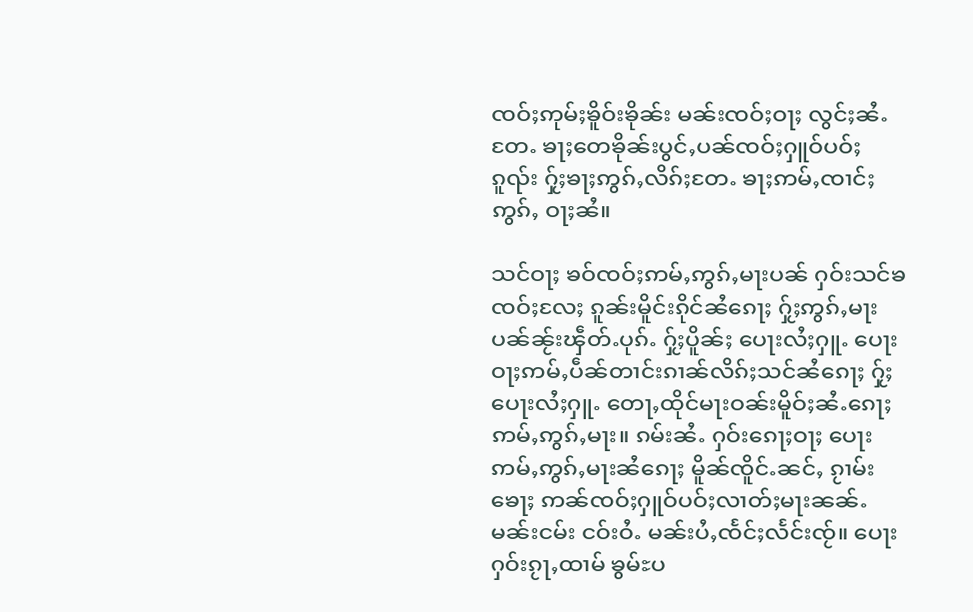ၸဝ်ႈဢုမ်ႈၶိူဝ်းၶိုၼ်း မၼ်းၸဝ်ႈဝႃႈ လွင်ႈၼႆႉတႄႉ ၶႃႈတေၶိုၼ်းပွင်ႇပၼ်ၸဝ်ႈႁူဝ်ပဝ်ႈၵူၺ်း ႁႂ်ႈၶႃႈဢွၵ်ႇလိၵ်ႈတႄႉ ၶႃႈဢမ်ႇၸၢင်ႈဢွၵ်ႇ ဝႃႈၼႆ။

သင်ဝႃႈ ၶဝ်ၸဝ်ႈဢမ်ႇဢွၵ်ႇမႃးပၼ် ႁဝ်းသင်ၶၸဝ်ႈလႄႈ ၵူၼ်းမိူင်းၵိုင်ၼႆၵေႃႈ ႁႂ်ႈဢွၵ်ႇမႃးပၼ်ၼႂ်းၾဵတ်ႉပုၵ်ႉ ႁႂ်ႈပိူၼ်ႈ ပေႃးလႆႈႁူႉ ပေႃးဝႃႈဢမ်ႇပဵၼ်တၢင်းၵၢၼ်လိၵ်ႈသင်ၼႆၵေႃႈ ႁႂ်ႈပေႃးလႆႈႁူႉ တေႃႇထိုင်မႃးဝၼ်းမိူဝ်ႈၼႆႉၵေႃႈ ဢမ်ႇဢွၵ်ႇမႃး။ ၵမ်းၼႆႉ ႁဝ်းၵေႃႈဝႃႈ ပေႃးဢမ်ႇဢွၵ်ႇမႃးၼႆၵေႃႈ မိူၼ်ၸိူင်ႉၼင်ႇ ၵႂၢမ်းၶေႃႈ ဢၼ်ၸဝ်ႈႁူဝ်ပဝ်ႈလၢတ်ႈမႃးၼၼ်ႉ မၼ်းငမ်း ငဝ်းဝႆႉ မၼ်းပႆႇၸႅင်ႈလႅင်းၸႂ်။ ပေႃးႁဝ်းၵႂႃႇထၢမ် ၶွမ်ႊပ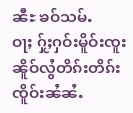ၼီႊ ၶဝ်သမ်ႉဝႃႈ ႁႂ်ႈႁဝ်းမိူဝ်းၸူးၼိူဝ်လွႆတိၵ်းတိၵ်းၸိူဝ်းၼႆၼႆႉ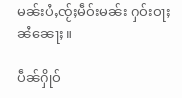မၼ်းပႆႇၸႂ်ႈမဵဝ်းမၼ်း ႁဝ်းဝႃႈၼႆၼေႃႈ။

ပဵၼ်ႁိုဝ်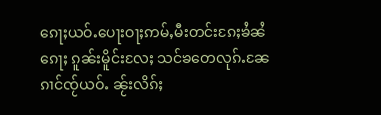ၵေႃႈယဝ်ႉပေႃးဝႃႈဢမ်ႇမီးတင်းၵႄႈၶႆၼႆၵေႃႈ ၵူၼ်းမိူင်းလႄႈ သင်ၶတေလုၵ်ႉၼႄၵၢင်ၸႂ်ယဝ်ႉ ၼႂ်းလိၵ်ႈ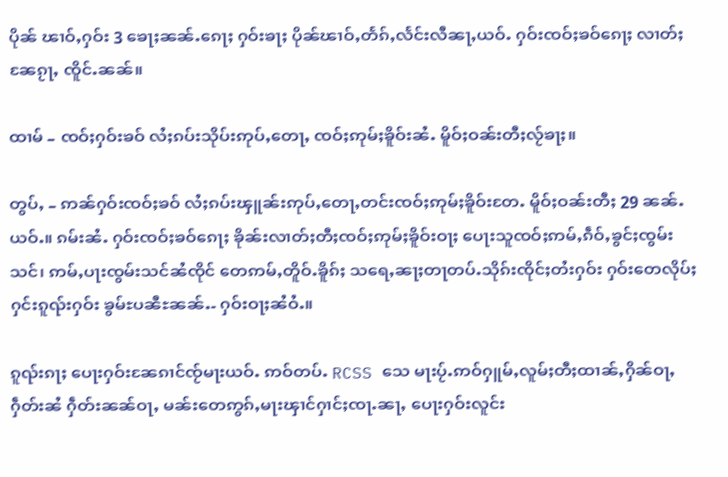ပိုၼ် ၽၢဝ်ႇႁဝ်း 3 ၶေႃႈၼၼ်ႉၵေႃႈ ႁဝ်းၶႃႈ ပိုၼ်ၽၢဝ်ႇတႅၵ်ႇလႅင်းလီၼႃႇယဝ်ႉ ႁဝ်းၸဝ်ႈၶဝ်ၵေႃႈ လၢတ်ႈၼႄၵႂႃႇ ၸိူင်ႉၼၼ်။

ထၢမ် – ၸဝ်ႈႁဝ်းၶဝ် လႆႈၵပ်းသိုပ်းဢုပ်ႇတေႃႇ ၸဝ်ႈဢုမ်ႈၶိူဝ်းၼႆႉ မိူဝ်ႈဝၼ်းတီႈလႂ်ၶႃႈ။

တွပ်ႇ – ဢၼ်ႁဝ်းၸဝ်ႈၶဝ် လႆႈၵပ်းၾူၼ်းဢုပ်ႇတေႃႇတင်းၸဝ်ႈဢုမ်ႈၶိူဝ်းတႄႉ မိူဝ်ႈဝၼ်းတီႈ 29 ၼၼ်ႉယဝ်ႉ။ ၵမ်းၼႆႉ ႁဝ်းၸဝ်ႈၶဝ်ၵေႃႈ ၶိုၼ်းလၢတ်ႈတီႈၸဝ်ႈဢုမ်ႈၶိူဝ်းဝႃႈ ပေႃးသူၸဝ်ႈဢမ်ႇၵဵဝ်ႇၶွင်ႈၸွမ်းသင်၊ ဢမ်ႇပႃးၸွမ်းသင်ၼႆၸိုင် တေဢမ်ႇတိူဝ်ႉၶိူၵ်ႈ သရေႇၼႃႈတႃတပ်ႉသိုၵ်းၸိုင်ႈတႆးႁဝ်း ႁဝ်းတေလိုပ်ႈႁင်းၵူၺ်းႁဝ်း ၶွမ်ႊပၼီႊၼၼ်ႉ- ႁဝ်းဝႃႈၼႆဝႆႉ။

ၵူၺ်းၵႃႈ ပေႃးႁဝ်းၼႄၵၢင်ၸႂ်မႃးယဝ်ႉ ဢဝ်တပ်ႉ RCSS သေ မႃးပႂ်ႉဢဝ်ႁူမ်ႇလူမ်ႈတီႈထၢၼ်ႇႁိၼ်ဝႃႇ  ႁဵတ်းၼႆ ႁဵတ်းၼၼ်ဝႃႇ မၼ်းတေဢွၵ်ႇမႃးၾၢင်ႁၢင်ႈၸႃႉၼႃႇ ပေႃးႁဝ်းလူင်း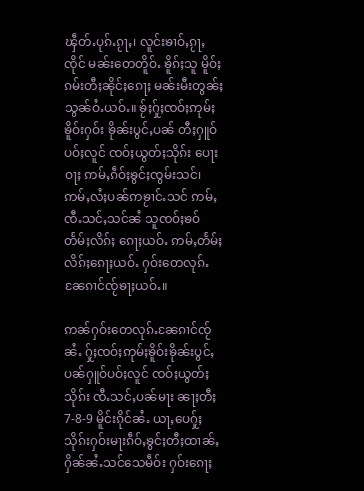ၾဵတ်ႉပုၵ်ႉၵႂႃႇ၊ လူင်းၶၢဝ်ႇၵႂႃႇၸိုင် မၼ်းတေတိူဝ်ႉ ၶိူၵ်ႈသူ မိူဝ်ႈၵမ်းတီႈၼိုင်ႈၵေႃႈ မၼ်းမီးတွၼ်ႈသွၼ်ဝႆႉယဝ်ႉ။ ၶႂ်ႈႁႂ်ႈၸဝ်ႈဢုမ်ႈၶိူဝ်းႁဝ်း ၶိုၼ်းပွင်ႇပၼ် တီႈႁူဝ်ပဝ်ႈလူင် ၸဝ်ႈယွတ်ႈသိုၵ်း ပေႃးဝႃႈ ဢမ်ႇၵဵဝ်ႈၶွင်ႈၸွမ်းသင်၊ ဢမ်ႇလႆႈပၼ်ဢၶႂၢင်ႉသင် ဢမ်ႇၸီႉသင်ႇသင်ၼႆ သူၸဝ်ႈၶဝ် တႅမ်ႈလိၵ်ႈ ၵေႃႈယဝ်ႉ ဢမ်ႇတႅမ်ႈလိၵ်ႈၵေႃႈယဝ်ႉ ႁဝ်းတေလုၵ်ႉၼႄၵၢင်ၸႂ်ၶႃႈယဝ်ႉ။

ဢၼ်ႁဝ်းတေလုၵ်ႉၼႄၵၢင်ၸႂ်ၼႆႉ ႁႂ်ႈၸဝ်ႈဢုမ်ႈၶိူဝ်းၶိုၼ်းပွင်ႇပၼ်ႁူဝ်ပဝ်ႈလူင် ၸဝ်ႈယွတ်ႈသိုၵ်း ၸီႉသင်ႇပၼ်မႃး ၼႃႈတီႈ 7-8-9 မိူင်းၵိုင်ၼႆႉ ယႃႇပေႁႂ်ႈသိုၵ်းႁဝ်းမႃးၵဵဝ်ႇၶွင်ႈတီႈထၢၼ်ႇႁိၼ်ၼႆႉသင်သေမဵဝ်း ႁဝ်းၵေႃႈ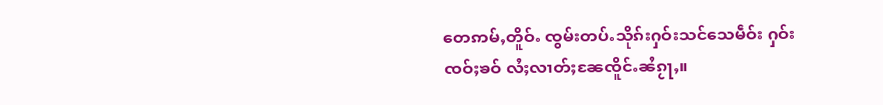တေဢမ်ႇတိူဝ်ႉ ၸွမ်းတပ်ႉသိုၵ်းႁဝ်းသင်သေမဵဝ်း ႁဝ်းၸဝ်ႈၶဝ် လႆႈလၢတ်ႈၼႄၸိူင်ႉၼႆၵႂႃႇ။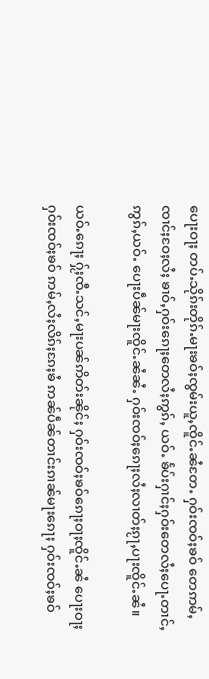ပေႃးဝႃႈ တပ်ႉသိုၵ်းတိုၵ်ႉမႃးၶဝ်ႈၸွမ်းယူႇၸိူင်ႉၼႆတႄႉ ႁဝ်းၸဝ်ႈၶဝ် တေဢမ်ႇၸၢင်ႈဝႄႈလႆႈ ၶၢဝ်ႇႁဝ်းၵေႃႈတေလႆႈဢွၵ်ႇ ယဝ်ႉ ၶႅပ်းႁၢင်ႈႁဝ်းတေလႆႈပေႃႉတၢင်ႇဢွၵ်ႇယဝ်ႉ ပေႃးပဵၼ်မႃးၸိူင်ႉၼႆၼႆႉ ႁဝ်းၸဝ်ႈၵေႃႈလႆႈလၢတ်ႈၵႂႃႇပႃးၸိူင်ႉၼႆ။

ယဝ်ႉၵေႃႈ ႁႂ်ႈၸီႉသင်ႇမႃးပၼ်ဢိတ်းၼိုင်ႈ ႁဝ်းၸဝ်ႈၶဝ်ၵေႃႈဝႃႈၸိူင်ႉၼႆ ပေႃးဝႃႈႁဝ်းၸဝ်ႈၶဝ် ဢမ်ႇလႆႈလိၵ်ႈၵႄႈၶႆ ဢၼ်ပဵၼ်တၢင်းၵၢၼ်မႃးၵေႃႈ ႁဝ်းၸဝ်ႈၶဝ်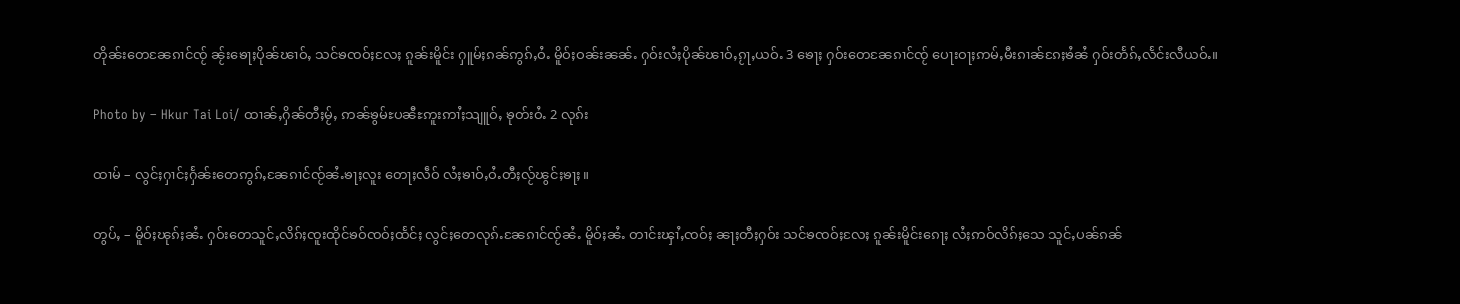တိုၼ်းတေၼႄၵၢင်ၸႂ် ၼႂ်းၶေႃႈပိုၼ်ၽၢဝ်ႇ သင်ၶၸဝ်ႈလႄႈ ၵူၼ်းမိူင်း ႁူမ်ႈၵၼ်ဢွၵ်ႇဝႆႉ မိူဝ်ႈဝၼ်းၼၼ်ႉ ႁဝ်းလႆႈပိုၼ်ၽၢဝ်ႇၵႂႃႇယဝ်ႉ 3 ၶေႃႈ ႁဝ်းတေၼႄၵၢင်ၸႂ် ပေႃးဝႃႈဢမ်ႇမီးၵၢၼ်ၵႄႈၶႆၼႆ ႁဝ်းတႅၵ်ႇလႅင်းလီယဝ်ႉ။

Photo by – Hkur Tai Loi/ ထၢၼ်ႇႁိၼ်တီႈမႂ်ႇ ဢၼ်ၶွမ်ႊပၼီႊဢူးဢၢႆႈသျူဝ်ႇ ၶုတ်းဝႆႉ 2 လုၵ်း

ထၢမ် – လွင်ႈႁၢင်ႈႁႅၼ်းတေဢွၵ်ႇၼႄၵၢင်ၸႂ်ၼႆႉၶႃႈလူး တေႃႈလဵဝ် လႆႈၶၢဝ်ႇဝႆႉတီႈလႂ်ၽွင်ႈၶႃႈ။

တွပ်ႇ – မိူဝ်ႈၽုၵ်ႈၼႆႉ ႁဝ်းတေသူင်ႇလိၵ်ႈၸူးထိုင်ၶဝ်ၸဝ်ႈထႅင်ႈ လွင်ႈတေလုၵ်ႉၼႄၵၢင်ၸႂ်ၼႆႉ မိူဝ်ႈၼႆႉ တၢင်းၾၢႆႇၸဝ်ႈ ၼႃႈတီႈႁဝ်း သင်ၶၸဝ်ႈလႄႈ ၵူၼ်းမိူင်းၵေႃႈ လႆႈဢဝ်လိၵ်ႈသေ သူင်ႇပၼ်ၵၼ်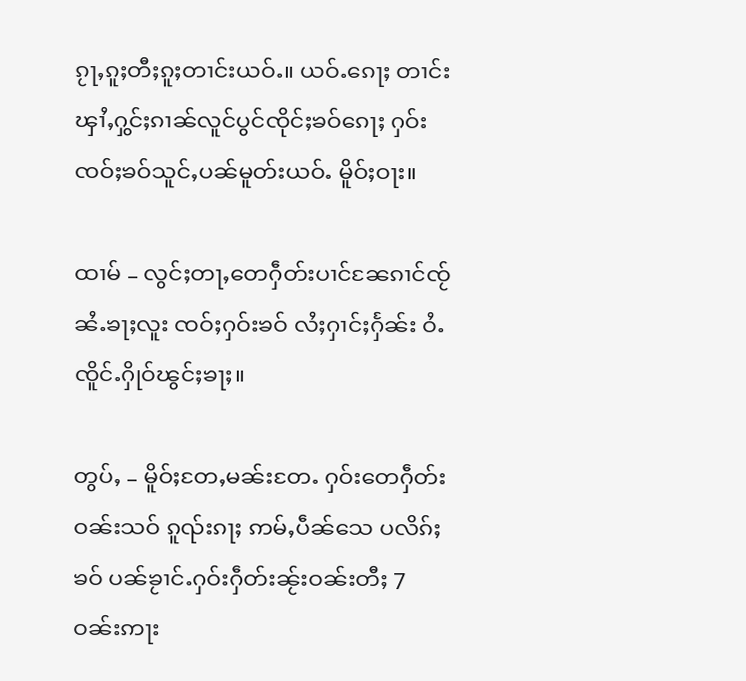ၵႂႃႇၵူႈတီႈၵူႈတၢင်းယဝ်ႉ။ ယဝ်ႉၵေႃႈ တၢင်း ၾၢႆႇႁွင်ႈၵၢၼ်လူင်ပွင်ၸိုင်ႈၶဝ်ၵေႃႈ ႁဝ်းၸဝ်ႈၶဝ်သူင်ႇပၼ်မူတ်းယဝ်ႉ မိူဝ်ႈဝႃး။

ထၢမ် – လွင်ႈတႃႇတေႁဵတ်းပၢင်ၼႄၵၢင်ၸႂ်ၼႆႉၶႃႈလူး ၸဝ်ႈႁဝ်းၶဝ် လႆႈႁၢင်ႈႁႅၼ်း ဝႆႉၸိူင်ႉႁိုဝ်ၽွင်ႈၶႃႈ။

တွပ်ႇ – မိူဝ်ႈတႄႇမၼ်းတႄႉ ႁဝ်းတေႁဵတ်းဝၼ်းသဝ် ၵူၺ်းၵႃႈ ဢမ်ႇပဵၼ်သေ ပလိၵ်ႈၶဝ် ပၼ်ၶႂၢင်ႉႁဝ်းႁဵတ်းၼႂ်းဝၼ်းတီႈ 7 ဝၼ်းဢႃး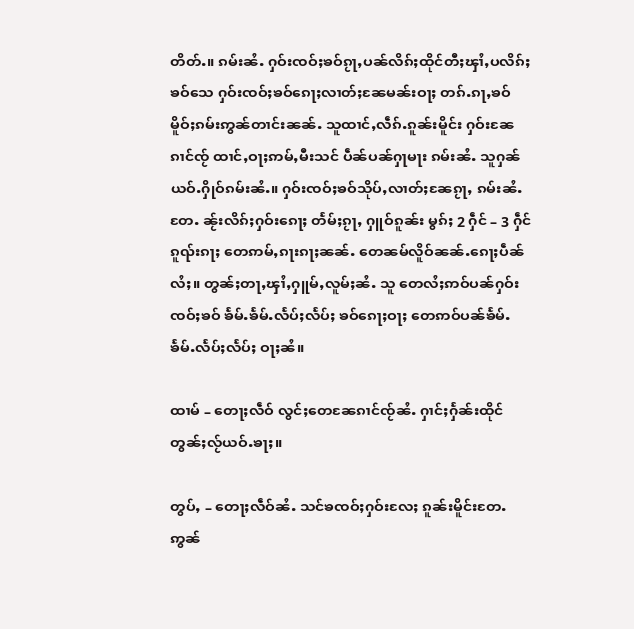တိတ်ႉ။ ၵမ်းၼႆႉ ႁဝ်းၸဝ်ႈၶဝ်ၵႂႃႇပၼ်လိၵ်ႈထိုင်တီႈၾၢႆႇပလိၵ်ႈၶဝ်သေ ႁဝ်းၸဝ်ႈၶဝ်ၵေႃႈလၢတ်ႈၼႄမၼ်းဝႃႈ တၵ်ႉၵႃႇၶဝ် မိူဝ်ႈၵမ်းဢွၼ်တၢင်းၼၼ်ႉ သူထၢင်ႇလဵၵ်ႉၵူၼ်းမိူင်း ႁဝ်းၼႄၵၢင်ၸႂ် ထၢင်ႇဝႃႈဢမ်ႇမီးသင် ပဵၼ်ပၼ်ႁႃမႃး ၵမ်းၼႆႉ သူႁၼ်ယဝ်ႉႁိုဝ်ၵမ်းၼႆႉ။ ႁဝ်းၸဝ်ႈၶဝ်သိုပ်ႇလၢတ်ႈၼႄၵႂႃႇ ၵမ်းၼႆႉတႄႉ ၼႂ်းလိၵ်ႈႁဝ်းၵေႃႈ တႅမ်ႈၵႂႃႇ ႁူဝ်ၵူၼ်း မွၵ်ႈ 2 ႁဵင် – 3 ႁဵင် ၵူၺ်းၵႃႈ တေဢမ်ႇၵႃးၵႃႈၼၼ်ႉ တေၼမ်လိူဝ်ၼၼ်ႉၵေႃႈပဵၼ်လႆႈ။ တွၼ်ႈတႃႇၾၢႆႇႁူမ်ႇလူမ်ႈၼႆႉ သူ တေလႆႈဢဝ်ပၼ်ႁဝ်းၸဝ်ႈၶဝ် ၶႅမ်ႉၶႅမ်ႉလႅပ်ႈလႅပ်ႈ ၶဝ်ၵေႃႈဝႃႈ တေဢဝ်ပၼ်ၶႅမ်ႉၶႅမ်ႉလႅပ်ႈလႅပ်ႈ ဝႃႈၼႆ။

ထၢမ် – တေႃႈလဵဝ် လွင်ႈတေၼႄၵၢင်ၸႂ်ၼႆႉ ႁၢင်ႈႁႅၼ်းထိုင်တွၼ်ႈလႂ်ယဝ်ႉၶႃႈ။

တွပ်ႇ – တေႃႈလဵဝ်ၼႆႉ သင်ၶၸဝ်ႈႁဝ်းလႄႈ ၵူၼ်းမိူင်းတႄႉ ဢွၼ်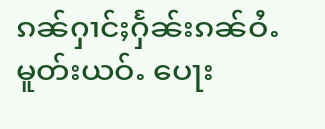ၵၼ်ႁၢင်ႈႁႅၼ်းၵၼ်ဝႆႉမူတ်းယဝ်ႉ ပေႃး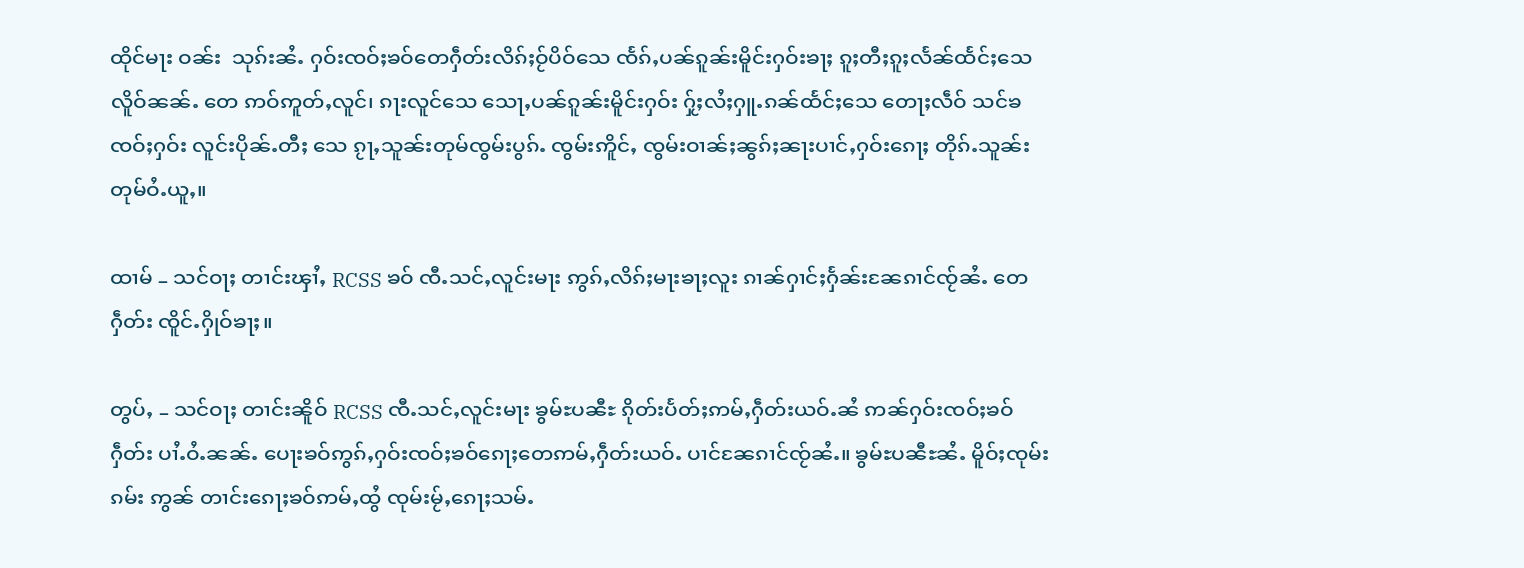ထိုင်မႃး ဝၼ်း  သုၵ်းၼႆႉ ႁဝ်းၸဝ်ႈၶဝ်တေႁဵတ်းလိၵ်ႈဝႂ်ပိဝ်သေ ၸႅၵ်ႇပၼ်ၵူၼ်းမိူင်းႁဝ်းၶႃႈ ၵူႈတီႈၵူႈလႅၼ်ထႅင်ႈသေ လိူဝ်ၼၼ်ႉ တေ ဢဝ်ဢူတ်ႇလူင်၊ ၵႃးလူင်သေ သေႃႇပၼ်ၵူၼ်းမိူင်းႁဝ်း ႁႂ်ႈလႆႈႁူႉၵၼ်ထႅင်ႈသေ တေႃႈလဵဝ် သင်ၶၸဝ်ႈႁဝ်း လူင်းပိုၼ်ႉတီႈ သေ ၵႂႃႇသူၼ်းတုမ်ၸွမ်းပွၵ်ႉ ၸွမ်းဢိူင်ႇ ၸွမ်းဝၢၼ်ႈၼွၵ်ႈၼႃးပၢင်ႇႁဝ်းၵေႃႈ တိုၵ်ႉသူၼ်းတုမ်ဝႆႉယူႇ။

ထၢမ် – သင်ဝႃႈ တၢင်းၾၢႆႇ RCSS ၶဝ် ၸီႉသင်ႇလူင်းမႃး ဢွၵ်ႇလိၵ်ႈမႃးၶႃႈလူး ၵၢၼ်ႁၢင်ႈႁႅၼ်းၼႄၵၢင်ၸႂ်ၼႆႉ တေႁဵတ်း ၸိူင်ႉႁိုဝ်ၶႃႈ။

တွပ်ႇ – သင်ဝႃႈ တၢင်းၼိူဝ် RCSS ၸီႉသင်ႇလူင်းမႃး ၶွမ်ႊပၼီႊ ၵိုတ်းပႅတ်ႈဢမ်ႇႁဵတ်းယဝ်ႉၼႆ ဢၼ်ႁဝ်းၸဝ်ႈၶဝ် ႁဵတ်း ပၢႆႉဝႆႉၼၼ်ႉ ပေႃးၶဝ်ဢွၵ်ႇႁဝ်းၸဝ်ႈၶဝ်ၵေႃႈတေဢမ်ႇႁဵတ်းယဝ်ႉ ပၢင်ၼႄၵၢင်ၸႂ်ၼႆႉ။ ၶွမ်ႊပၼီႊၼႆႉ မိူဝ်ႈၸုမ်းၵမ်း ဢွၼ် တၢင်းၵေႃႈၶဝ်ဢမ်ႇထွႆ ၸုမ်းမႂ်ႇၵေႃႈသမ်ႉ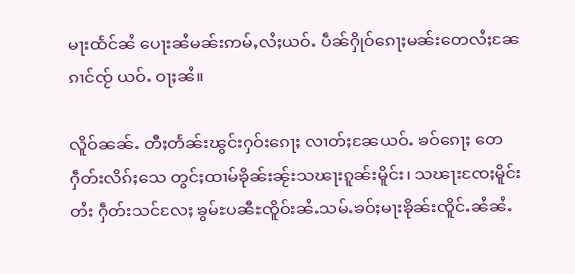မႃးထႅင်ၼႆ ပေႃးၼႆမၼ်းဢမ်ႇလႆႈယဝ်ႉ ပဵၼ်ႁိုဝ်ၵေႃႈမၼ်းတေလႆႈၼႄၵၢင်ၸႂ် ယဝ်ႉ ဝႃႈၼႆ။

လိူဝ်ၼၼ်ႉ တီႈတႅၼ်းၽွင်းႁဝ်းၵေႃႈ လၢတ်ႈၼႄယဝ်ႉ ၶဝ်ၵေႃႈ တေႁဵတ်းလိၵ်ႈသေ တွင်ႈထၢမ်ၶိုၼ်းၼႂ်းသၽႃးၵူၼ်းမိူင်း၊ သၽႃးၸႄႈမိူင်းတႆး ႁဵတ်းသင်လႄႈ ၶွမ်ႊပၼီႊၸိူဝ်းၼႆႉသမ်ႉၶဝ်ႈမႃးၶိုၼ်းၸိူင်ႉၼႆၼႆႉ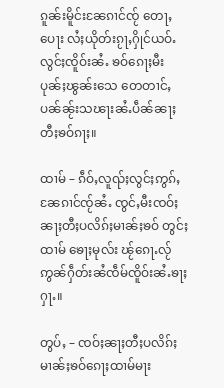ၵူၼ်းမိူင်းၼႄၵၢင်ၸႂ် တေႃႇပေႃး လႆႈယိုတ်းၵႂႃႇႁိုင်ယဝ်ႉ လွင်ႈၸိူဝ်းၼႆႉ ၶဝ်ၵေႃႈမီးပုၼ်ႈၽွၼ်းသေ တေတၢင်ႇပၼ်ၼႂ်းသၽႃးၼႆႉပဵၼ်ၼႃႈတီႈၶဝ်ၵႃႈ။

ထၢမ် – ၵဵဝ်ႇလူၺ်ႈလွင်ႈဢွၵ်ႇၼႄၵၢင်ၸႂ်ၼႆႉ ၸွင်ႇမီးၸဝ်ႈၼႃႈတီႈပလိၵ်ႈမၢၼ်ႈၶဝ် တွင်ႈထၢမ် ၶေႃႈမုလ်း ၽႂ်ၵေႃႉလႂ် ဢွၼ်ႁဵတ်းၼႆၸဵမ်ၸိူဝ်းၼႆႉၶႃႈႁႃႉ။

တွပ်ႇ – ၸဝ်ႈၼႃႈတီႈပလိၵ်ႈမၢၼ်ႈၶဝ်ၵေႃႈထၢမ်မႃး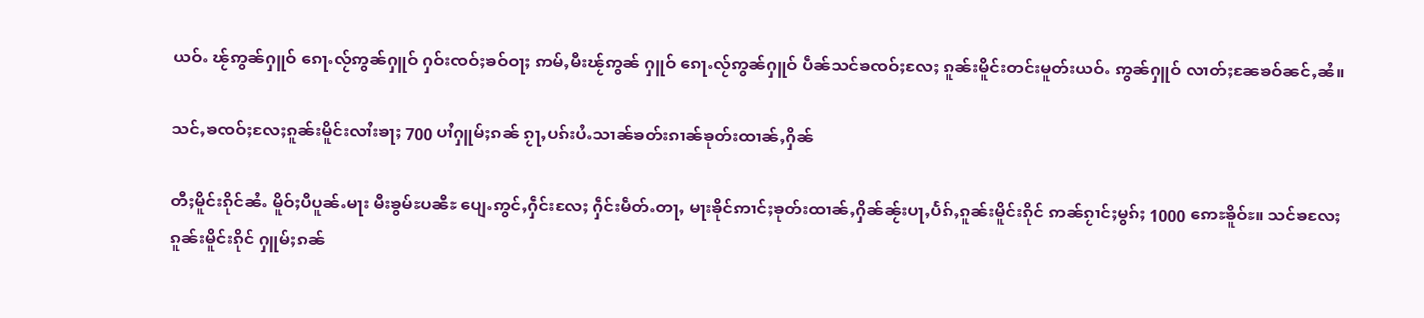ယဝ်ႉ ၽႂ်ဢွၼ်ႁူဝ် ၵေႃႉလႂ်ဢွၼ်ႁူဝ် ႁဝ်းၸဝ်ႈၶဝ်ဝႃႈ ဢမ်ႇမီးၽႂ်ဢွၼ် ႁူဝ် ၵေႃႉလႂ်ဢွၼ်ႁူဝ် ပဵၼ်သင်ၶၸဝ်ႈလႄႈ ၵူၼ်းမိူင်းတင်းမူတ်းယဝ်ႉ ဢွၼ်ႁူဝ် လၢတ်ႈၼႄၶဝ်ၼင်ႇၼႆ။

သင်ႇၶၸဝ်ႈလႄႈၵူၼ်းမိူင်းလၢႆးၶႃႈ 700 ပၢႆႁူမ်ႈၵၼ် ၵႂႃႇပၵ်းပႆႉသၢၼ်ၶတ်းၵၢၼ်ၶုတ်းထၢၼ်ႇႁိၼ်

တီႈမိူင်းၵိုင်ၼႆႉ မိူဝ်ႈပီပူၼ်ႉမႃး မီးၶွမ်ႊပၼီႊ ပျေႉဢွင်ႇႁဵင်းလႄႈ ႁဵင်းမဵတ်ႉတႃႇ မႃးၶိုင်ဢၢင်ႈၶုတ်းထၢၼ်ႇႁိၼ်ၼႂ်းပႃႇပႅၵ်ႇၵူၼ်းမိူင်းၵိုင် ဢၼ်ၵႂၢင်ႈမွၵ်ႈ 1000 ဢေႊၶိူဝ်ႊ။ သင်ၶလႄႈ ၵူၼ်းမိူင်းၵိုင် ႁူမ်ႈၵၼ်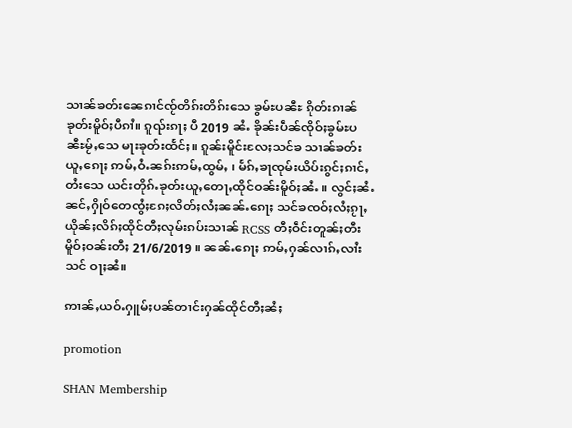သၢၼ်ၶတ်းၼေၵၢင်ၸႂ်တိၵ်းတိၵ်းသေ ၶွမ်ႊပၼီႊ ၵိုတ်းၵၢၼ်ၶုတ်းမိူဝ်ႈပီၵၢႆ။ ၵူၺ်းၵႃႈ ပီ 2019 ၼႆႉ ၶိုၼ်းပဵၼ်ၸိုဝ်ႈၶွမ်ႊပၼီႊမႂ်ႇသေ မႃးၶုတ်းထႅင်ႈ။ ၵူၼ်းမိူင်းလႄႈသင်ၶ သၢၼ်ၶတ်းယူႇၵေႃႈ ဢမ်ႇဝႆႉၼၵ်းဢမ်ႇထွမ်ႇ ၊ မႅၵ်ႇၶႃၸုမ်းယိပ်းၵွင်ႈၵၢင်ႇတႆးသေ ယင်းတိုၵ်ႉၶုတ်းယူႇတေႃႇထိုင်ဝၼ်းမိူဝ်ႈၼႆႉ ။ လွင်ႈၼႆႉၼင်ႇႁိုဝ်တေၸွႆႈၵႄႈလိတ်ႈလႆႈၼၼ်ႉၵေႃႈ သင်ၶၸဝ်ႈလႆႈၵႂႃႇယိုၼ်ႈလိၵ်ႈထိုင်တီႈလုမ်းၵပ်းသၢၼ် RCSS တီႈဝဵင်းတူၼ်ႈတီးမိူဝ်ႈဝၼ်းတီႈ 21/6/2019 ။ ၼၼ်ႉၵေႃႈ ဢမ်ႇႁၼ်လၢၵ်ႇလၢႆးသင် ဝႃႈၼႆ။

ဢၢၼ်ႇယဝ်ႉႁူမ်ႈပၼ်တၢင်းႁၼ်ထိုင်တီႈၼႆႈ

promotion

SHAN Membership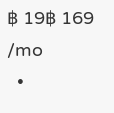฿ 19฿ 169 /mo
  •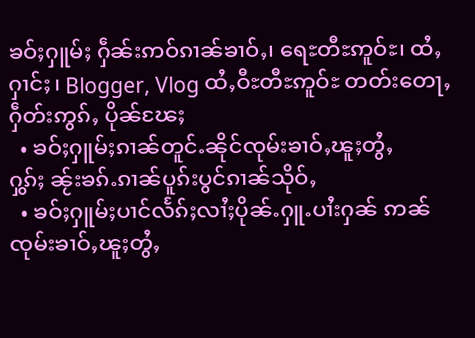ၶဝ်ႈႁူမ်ႈ ႁဵၼ်းဢဝ်ၵၢၼ်ၶၢဝ်ႇ၊ ရေႊတီႊဢူဝ်ႊ၊ ထႆႇႁၢင်ႈ၊ Blogger, Vlog ထႆႇဝီႊတီႊဢူဝ်ႊ တတ်းတေႃႇ ႁဵတ်းဢွၵ်ႇ ပိုၼ်ၽႄႈ
  • ၶဝ်ႈႁူမ်ႈၵၢၼ်တူင်ႉၼိုင်ၸုမ်းၶၢဝ်ႇၽူႈတွႆႇႁွၵ်ႈ ၼႂ်းၶၵ်ႉၵၢၼ်ပူၵ်းပွင်ၵၢၼ်သိုဝ်ႇ
  • ၶဝ်ႈႁူမ်ႈပၢင်လႅၵ်ႈလၢႆႈပိုၼ်ႉႁူႉပၢႆးႁၼ် ဢၼ်ၸုမ်းၶၢဝ်ႇၽူႈတွႆႇ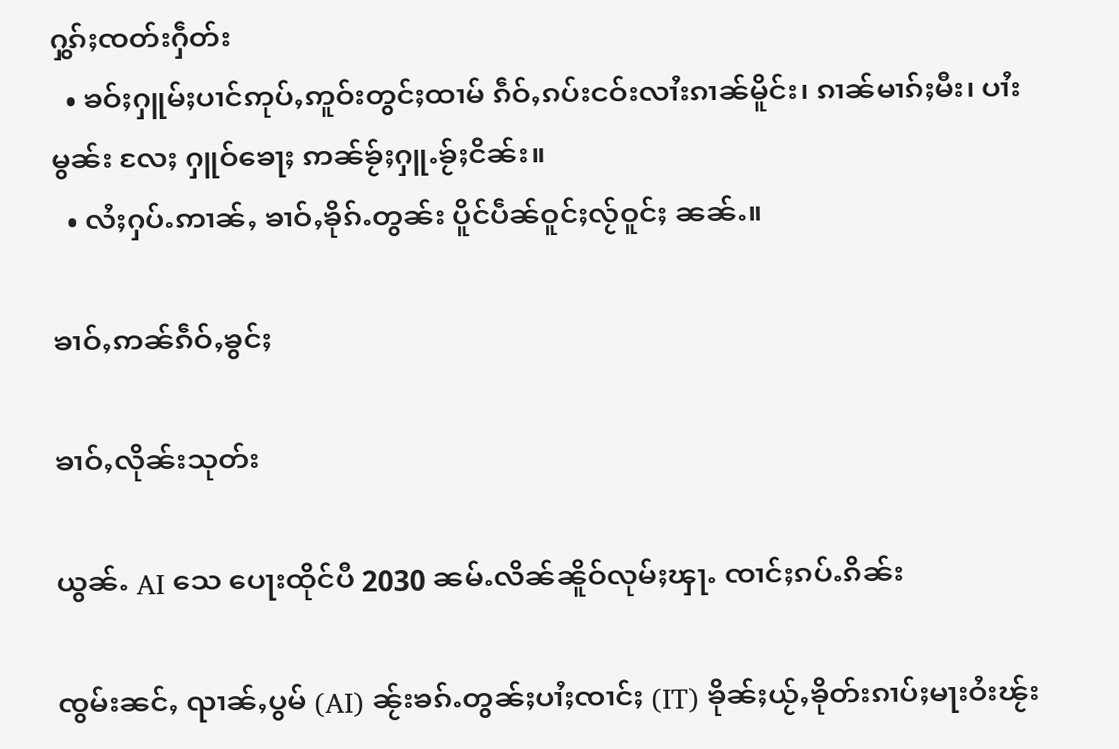ႁွၵ်ႈၸတ်းႁဵတ်း
  • ၶဝ်ႈႁူမ်ႈပၢင်ဢုပ်ႇဢူဝ်းတွင်ႈထၢမ် ၵဵဝ်ႇၵပ်းငဝ်းလၢႆးၵၢၼ်မိူင်း၊ ၵၢၼ်မၢၵ်ႈမီး၊ ပၢႆးမွၼ်း လႄႈ ႁူဝ်ၶေႃႈ ဢၼ်ၶႂ်ႈႁူႉၶႂ်ႈငိၼ်း။
  • လႆႈႁပ်ႉဢၢၼ်ႇ ၶၢဝ်ႇၶိုၵ်ႉတွၼ်း ပိူင်ပဵၼ်ဝူင်ႈလႂ်ဝူင်ႈ ၼၼ်ႉ။

ၶၢဝ်ႇဢၼ်ၵဵဝ်ႇၶွင်ႈ

ၶၢဝ်ႇလိုၼ်းသုတ်း

ယွၼ်ႉ AI သေ ပေႃးထိုင်ပီ 2030 ၼမ်ႉလိၼ်ၼိူဝ်လုမ်ႈၾႃႉ ၸၢင်ႈၵပ်ႉၵိၼ်း

ၸွမ်းၼင်ႇ ၺၢၼ်ႇပွမ် (AI) ၼႂ်းၶၵ်ႉတွၼ်ႈပၢႆႈၸၢင်ႈ (IT) ၶိုၼ်ႈယႂ်ႇၶိုတ်းၵၢပ်ႈမႃးဝႆးၽႂ်း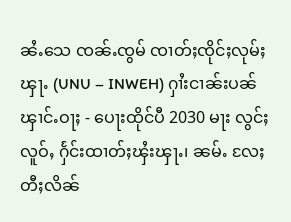ၼႆႉသေ ၸၼ်ႉၸွမ် ၸၢတ်ႈၸိုင်ႈလုမ်ႈၾႃႉ (UNU – INWEH) ႁၢႆးငၢၼ်းပၼ်ၾၢင်ႉဝႃႈ - ပေႃးထိုင်ပီ 2030 မႃး လွင်ႈလူဝ်ႇ ႁႅင်းထၢတ်ႈၾႆးၾႃႉ၊ ၼမ်ႉ လႄႈ တီႈလိၼ်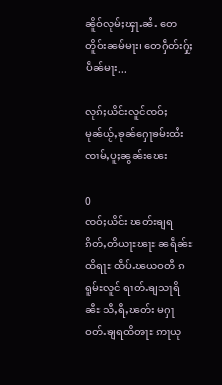ၼိူဝ်လုမ်ႈၾႃႉၼႆႉ တေတိူဝ်းၼမ်မႃး၊ တေႁဵတ်းႁႂ်ႈပဵၼ်မႃး...

လုၵ်ႈယိင်းလူင်ၸဝ်ႈမုၼ်ယႂ်ႇၶုၼ်ႁေႃၶမ်းထႆး ၸၢမ်ႇပူႈၼွၼ်းၽေး

0
ၸဝ်ႈယိင်း ၽတ်းၶျရ ၵိတ်ႇတိယႃႊၽႃႊ ၼရဵၼ်ႊထိရႃႊ ထဵပ်ႉၽယဝတီ ၵရူမ်ႊလူင် ရၢတ်ႉၶျသႃရိၼီႊ သီႇရီႇၽတ်း မႁႃဝတ်ႉၶျရထိၻႃႊ ဢႃယု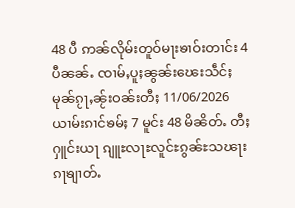48 ပီ ဢၼ်လိုမ်းတူဝ်မႃးၶၢဝ်းတၢင်း 4 ပီၼၼ်ႉ ၸၢမ်ႇပူႈၼွၼ်းၽေးသဵင်ႈမုၼ်ၵႂႃႇၼႂ်းဝၼ်းတီႈ 11/06/2026 ယၢမ်းၵၢင်ၶမ်ႈ 7 မူင်း 48 မိၼိတ်ႉ တီႈႁူင်းယႃ ၵျူႊလႃႊလူင်ႊၵွၼ်ႊသၽႃးၵႃၶျၢတ်ႉ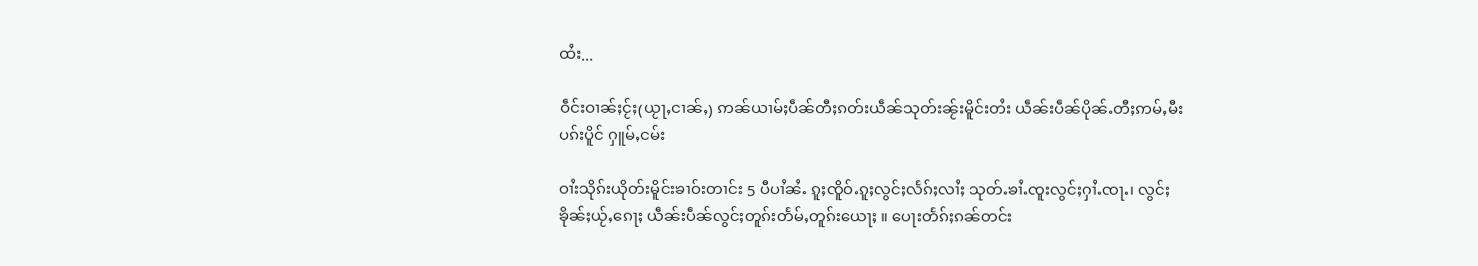ထႆး...

ဝဵင်းဝၢၼ်ႈငႂ်ႈ(ယႂႃႇငၢၼ်ႇ) ဢၼ်ယၢမ်ႈပဵၼ်တီႈၵတ်းယဵၼ်သုတ်းၼႂ်းမိူင်းတႆး ယဵၼ်းပဵၼ်ပိုၼ်ႉတီႈဢမ်ႇမီးပၵ်းပိူင် ႁူမ်ႇငမ်း

ဝၢႆးသိုၵ်းယိုတ်းမိူင်းၶၢဝ်းတၢင်း 5 ပီပၢႆၼႆႉ ၵူႈၸိူဝ်ႉၵူႈလွင်ႈလႅၵ်ႈလၢႆႈ သုတ်ႉၶၢႆႉၸူးလွင်ႈႁၢႆႉၸႃႉ၊ လွင်ႈၶိုၼ်ႈယႂ်ႇၵေႃႈ ယဵၼ်းပဵၼ်လွင်ႈတူၵ်းတႅမ်ႇတူၵ်းယေႃႈ ။ ပေႃးတႅၵ်ႈၵၼ်တင်း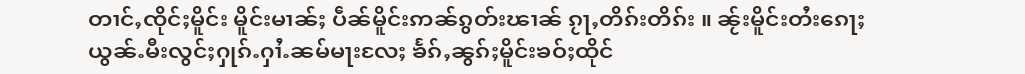တၢင်ႇၸိုင်ႈမိူင်း မိူင်းမၢၼ်ႈ ပဵၼ်မိူင်းဢၼ်ၵွတ်းၽၢၼ် ၵႂႃႇတိၵ်းတိၵ်း ။ ၼႂ်းမိူင်းတႆးၵေႃႈ ယွၼ်ႉမီးလွင်ႈႁုၵ်ႉႁၢႆႉၼမ်မႃးလႄႈ ၶႅၵ်ႇၼွၵ်ႈမိူင်းၶဝ်ႈထိုင်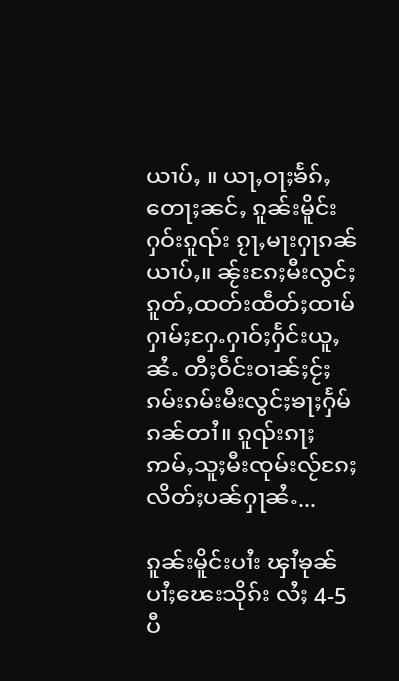ယၢပ်ႇ ။ ယႃႇဝႃႈၶႅၵ်ႇ တေႃႈၼင်ႇ ၵူၼ်းမိူင်းႁဝ်းၵူၺ်း ၵႂႃႇမႃးႁႃၵၼ်ယၢပ်ႇ။ ၼႂ်းၵႄႈမီးလွင်ႈၵူတ်ႇထတ်းထဵတ်ႈထၢမ်ႁၢမ်ႈႁႄႉႁၢဝ်ႈႁႅင်းယူႇၼႆႉ တီႈဝဵင်းဝၢၼ်ႈငႂ်ႈၵမ်းၵမ်းမီးလွင်ႈၶႃႈႁႅမ်ၵၼ်တၢႆ။ ၵူၺ်းၵႃႈ ဢမ်ႇသူႈမီးၸုမ်းလႂ်ၵႄႈလိတ်ႈပၼ်ႁႃၼႆႉ...

ၵူၼ်းမိူင်းပၢႆး ၾၢႆၶုၼ် ပၢႆႈၽေးသိုၵ်း လႆႈ 4-5 ပီ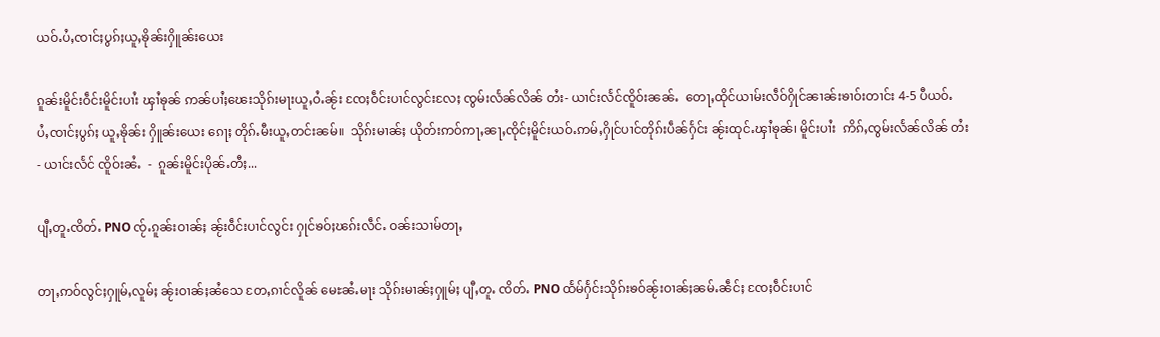ယဝ်ႉပႆႇၸၢင်ႈပွၵ်ႈယူႇၶိုၼ်းႁိူၼ်းယေး

ၵူၼ်းမိူင်းဝဵင်းမိူင်းပၢႆး ၾၢႆၶုၼ် ဢၼ်ပၢႆႈၽေးသိုၵ်းမႃးယူႇဝႆႉၼႂ်း ၸႄႈဝဵင်းပၢင်လွင်းလႄႈ ၸွမ်းလႅၼ်လိၼ် တႆး- ယၢင်းလႅင်ၸိူဝ်းၼၼ်ႉ  တေႃႇထိုင်ယၢမ်းလဵဝ်ႁိုင်ၼၢၼ်းၶၢဝ်းတၢင်း 4-5 ပီယဝ်ႉ ပႆႇၸၢင်ႈပွၵ်ႈ ယူႇၶိုၼ်း ႁိူၼ်းယေး ၵေႃႈ တိုၵ်ႉမီးယူႇတင်းၼမ်။  သိုၵ်းမၢၼ်ႈ ယိုတ်းဢဝ်ဢႃႇၼႃႇၸိုင်ႈမိူင်းယဝ်ႉဢမ်ႇႁိုင်ပၢင်တိုၵ်းပဵၼ်ႁႅင်း ၼႂ်းထုင်ႉၾၢႆၶုၼ်၊ မိူင်းပၢႆး  ဢိၵ်ႇၸွမ်းလႅၼ်လိၼ် တႆး- ယၢင်းလႅင် ၸိူဝ်းၼႆႉ  -  ၵူၼ်းမိူင်းပိုၼ်ႉတီႈ...

ပျီႇတူႉၸိတ်ႉ PNO ၸႂ်ႉၵူၼ်းဝၢၼ်ႈ ၼႂ်းဝဵင်းပၢင်လွင်း ႁုင်ၶဝ်ႈၽၵ်းလဵင်ႉ ဝၼ်းသၢမ်တႃႇ

တႃႇဢဝ်လွင်ႈႁူမ်ႇလူမ်ႈ ၼႂ်းဝၢၼ်ႈၼႆသေ တႄႇၵၢင်လိူၼ် မေႊၼႆႉမႃး သိုၵ်းမၢၼ်ႈႁူမ်ႈ ပျီႇတူႉ ၸိတ်ႉ PNO ထႅမ်ႁႅင်းသိုၵ်းၶဝ်ၼႂ်းဝၢၼ်ႈၼမ်ႉၼဵင်ႈ ၸႄႈဝဵင်းပၢင်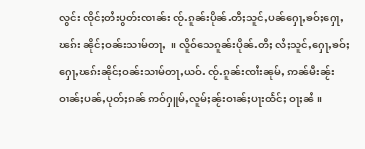လွင်း ၸိုင်ႈတႆးပွတ်းၸၢၼ်း ၸႂ်ႉၵူၼ်းပိုၼ်ႉတီႈသူင်ႇပၼ်ႁေႃႇၶဝ်ႈႁေႃႇၽၵ်း ၼိုင်ႈဝၼ်းသၢမ်တႃႇ  ။ လိူဝ်သေၵူၼ်းပိုၼ်ႉတီႈ လႆႈသူင်ႇႁေႃႇၶဝ်ႈႁေႃႇၽၵ်းၼိုင်ႈဝၼ်းသၢမ်တႃႇယဝ်ႉ ၸႂ်ႉၵူၼ်းၸၢႆးၼုမ်ႇ ဢၼ်မီးၼႂ်းဝၢၼ်ႈပၼ်ႇပုတ်ႈၵၼ် ဢဝ်ႁူမ်ႇလူမ်ႈၼႂ်းဝၢၼ်ႈပႃးထႅင်ႈ ဝႃႈၼႆ ။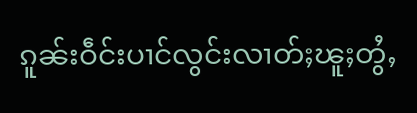ၵူၼ်းဝဵင်းပၢင်လွင်းလၢတ်ႈၽူႈတွႆႇ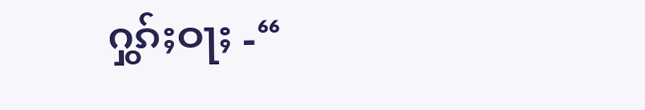ႁွၵ်ႈဝႃႈ -“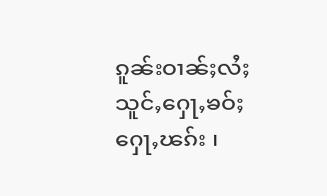ၵူၼ်းဝၢၼ်ႈလႆႈသူင်ႇႁေႃႇၶဝ်ႈႁေႃႇၽၵ်း ၊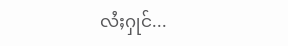လႆႈႁုင်...